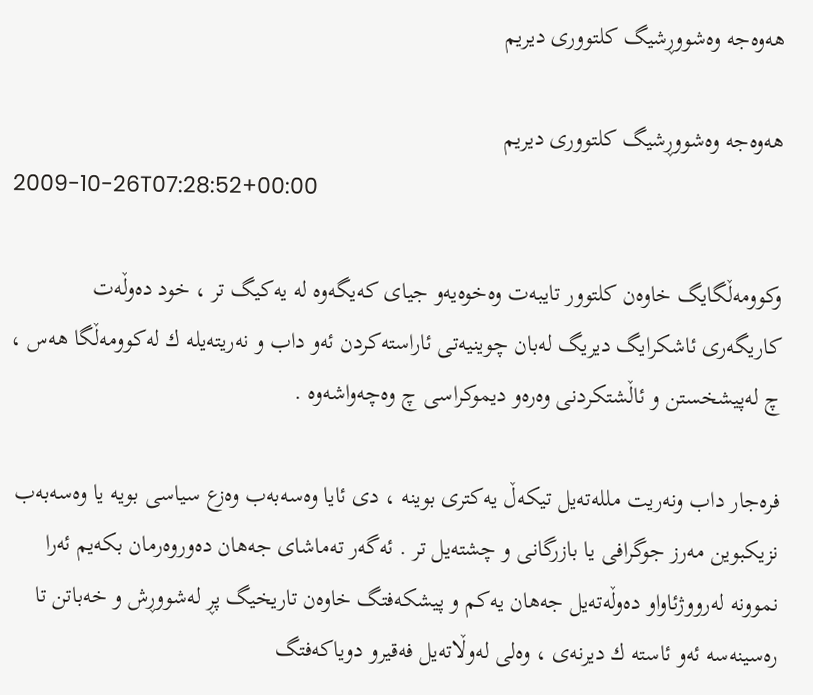هه‌وه‌جه‌ وه‌شووڕشيگ كلتووری ديريم

هه‌وه‌جه‌ وه‌شووڕشيگ كلتووری ديريم
2009-10-26T07:28:52+00:00

وكوومه‌ڵگايگ خاوه‌ن كلتوور تايبه‌ت وه‌خوه‌يه‌و جيای كه‌يگه‌وه‌ له‌ يه‌كيگ تر ، خود ده‌وڵه‌ت كاريگه‌ری ئاشكرايگ ديريگ له‌بان چوينيه‌تی ئاراسته‌كردن ئه‌و داب و نه‌ريته‌يله‌ ك له‌كوومه‌ڵگا هه‌س ، چ له‌پيشخستن و ئاڵشتكردنی وه‌ره‌و ديموكراسی چ وه‌چه‌واشه‌وه‌ .

فره‌جار داب ونه‌ريت ملله‌ته‌يل تيكه‌ڵ يه‌كتری بوينه‌ ، دی ئايا وه‌سه‌به‌ب وه‌زع سياسی بويه‌ يا وه‌سه‌به‌ب نزيكبوين مه‌رز جوگرافی يا بازرگانی و چشته‌يل تر . ئه‌گه‌ر ته‌ماشای جه‌هان ده‌وروه‌رمان بكه‌يم ئه‌را نموونه‌ له‌رووژئاواو ده‌وڵه‌ته‌يل جه‌هان يه‌كم و پيشكه‌فتگ خاوه‌ن تاريخيگ پڕ له‌شووڕش و خه‌باتن تا ره‌سينه‌سه‌ ئه‌و ئاسته‌ ك ديرنه‌ی ، وه‌لی له‌وڵاته‌يل فه‌قيرو دوياكه‌فتگ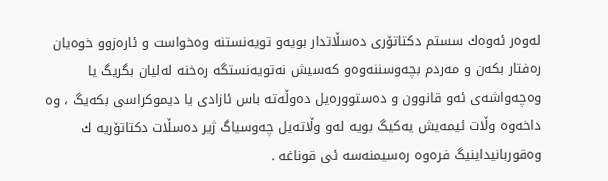له‌وه‌ر ئه‌وه‌ك سستم دكتاتۆری ده‌سڵاتدار بويه‌و تويه‌نستنه‌ وه‌خواست و ئاره‌زوو خوه‌يان ره‌فتار بكه‌ن و مه‌ردم بچه‌وسننه‌وه‌و كه‌سيش نه‌تويه‌نستگه‌ ره‌خنه‌ له‌ليان بگريگ يا وه‌چه‌واشه‌ی ئه‌و قانوون و ده‌ستووره‌يل ده‌وڵه‌ته‌ باس ئازادی يا ديموكراسی بكه‌يگ ، وه‌ داخه‌وه‌ وڵات ئيمه‌يش يه‌كيگ بويه‌ له‌و وڵاته‌يل چه‌وسياگ ژير ده‌سڵات دكتاتۆريه‌ ك وه‌قوربانيداينيگ فره‌وه‌ ره‌سيمنه‌سه‌ ئی قوناغه‌ .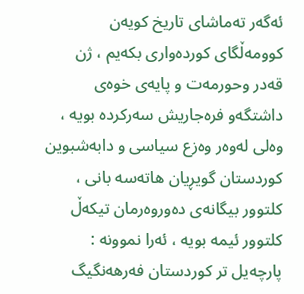ئه‌گه‌ر ته‌ماشای تاريخ كويه‌ن كوومه‌ڵگای كورده‌واری بكه‌يم ، ژن قه‌در وحورمه‌ت و پايه‌ی خوه‌ی داشتگه‌و فره‌جاريش سه‌ركرده‌ بويه‌ ، وه‌لی له‌وه‌ر وه‌زع سياسی و دابه‌شبوين كوردستان گويڕيان هاته‌سه‌ بانی ، كلتوور بيگانه‌ی ده‌وروه‌رمان تيكه‌ڵ كلتوور ئيمه‌ بويه‌ ، ئه‌را نموونه‌ : پارچه‌يل تر كوردستان فه‌رهه‌نگيگ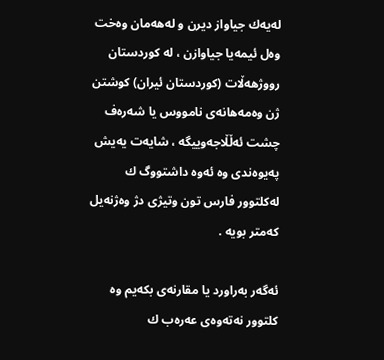له‌يه‌ك جياواز ديرن و له‌هه‌مان وه‌خت وه‌ل ئيمه‌يا جياوازن ، له‌ كوردستان رووژهه‌ڵات (كوردستان ئيران) كوشتن ژن وه‌مه‌هانه‌ی نامووس يا شه‌ره‌ف چشت ئه‌ڵڵاجه‌وييگه‌ ، شايه‌ت يه‌يش په‌يوه‌ندی وه‌ ئه‌وه‌ داشتووگ ك له‌كلتوور فارس تون وتيژی دژ وه‌ژنه‌يل كه‌متر بويه‌ .

ئه‌گه‌ر به‌راورد يا مقارنه‌ی بكه‌يم وه‌ كلتوور نه‌ته‌وه‌ی عه‌ره‌ب ك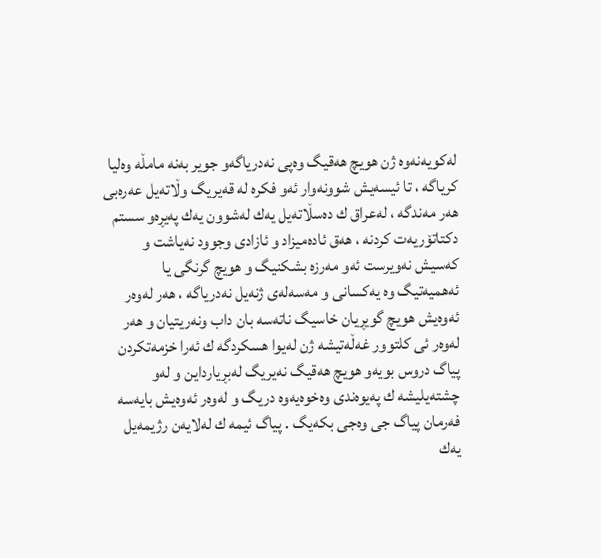له‌كويه‌نه‌وه‌ ژن هويچ هه‌قيگ وه‌پی نه‌درياگه‌و جوير به‌نه‌ مامڵه‌ وه‌ليا كرياگه‌ ، تا ئيسه‌يش شوونه‌وار ئه‌و فكره‌ له‌ قه‌يريگ وڵاته‌يل عه‌ره‌بی هه‌ر مه‌ندگه‌ ، له‌عراق ك ده‌سڵاته‌يل يه‌ك له‌شوون يه‌ك په‌يڕه‌و سستم دكتاتۆريه‌ت كردنه‌ ، هه‌ق ئاده‌ميزاد و ئازادی وجوود نه‌ياشت و كه‌سيش نه‌ويرست ئه‌و مه‌رزه‌ بشكنيگ و هويچ گرنگی يا ئه‌هميه‌تيگ وه‌ يه‌كسانی و مه‌سه‌له‌ی ژنه‌يل نه‌درياگه‌ ، هه‌ر له‌وه‌ر ئه‌وه‌يش هويچ گويڕيان خاسيگ ناته‌سه‌ بان داب ونه‌ريتيان و هه‌ر له‌وه‌ر ئی كلتوور غه‌ڵه‌تيشه‌ ژن له‌يوا هسكردگه‌ ك ئه‌را خزمه‌تكردن پياگ دروس بويه‌و هويچ هه‌قيگ نه‌يريگ له‌بڕيارداين و له‌و چشته‌يليشه‌ ك په‌يوه‌ندی وه‌خوه‌يه‌وه‌ دريگ و له‌وه‌ر ئه‌وه‌يش بايه‌سه‌ فه‌رمان پياگ جی وه‌جی بكه‌يگ . پياگ ئيمه‌ ك له‌لايه‌ن رژيمه‌يل يه‌ك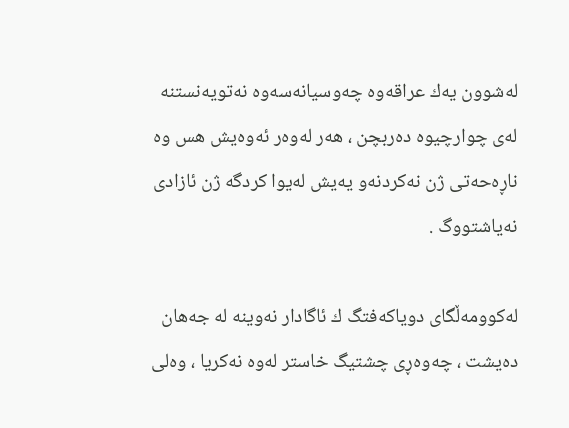له‌شوون يه‌ك عراقه‌وه‌ چه‌وسيانه‌سه‌وه‌ نه‌تويه‌نستنه‌ له‌ی چوارچيوه‌ ده‌ربچن ، هه‌ر له‌وه‌ر ئه‌وه‌يش هس وه‌ ناڕه‌حه‌تی ژن نه‌كردنه‌و يه‌يش له‌يوا كردگه‌ ژن ئازادی نه‌ياشتووگ .

له‌كوومه‌ڵگای دوياكه‌فتگ ك ئاگادار نه‌وينه‌ له‌ جه‌هان ده‌يشت ، چه‌وه‌ڕی چشتيگ خاستر له‌وه‌ نه‌كريا ، وه‌لی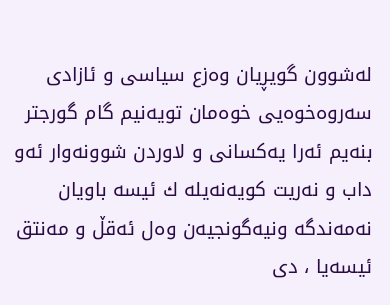له‌شوون گويڕيان وه‌زع سياسی و ئازادی سه‌روه‌خوه‌يی خوه‌مان تويه‌نيم گام گورجتر بنه‌يم ئه‌را يه‌كسانی و لاوردن شوونه‌وار ئه‌و داب و نه‌ريت كويه‌نه‌يله‌ ك ئيسه‌ باويان نه‌مه‌ندگه‌ ونيه‌گونجيه‌ن وه‌ل ئه‌قڵ و مه‌نتق ئيسه‌يا ، دی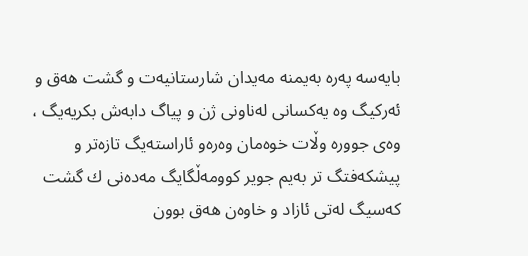بايه‌سه‌ په‌ره‌ به‌يمنه‌ مه‌يدان شارستانيه‌ت و گشت هه‌ق و ئه‌ركيگ وه‌ يه‌كسانی له‌ناونی ژن و پياگ دابه‌ش بكريه‌يگ ، وه‌ی جووره‌ وڵات خوه‌مان وه‌ره‌و ئاراسته‌يگ تازه‌تر و پيشكه‌فتگ تر به‌يم جوير كوومه‌ڵگايگ مه‌ده‌نی ك گشت كه‌سيگ له‌تی ئازاد و خاوه‌ن هه‌ق بوون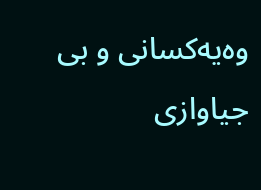وه‌يه‌كسانی و بی جياوازی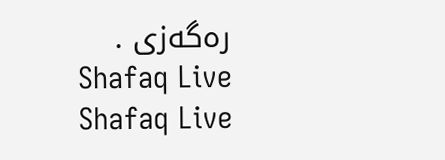ره‌گه‌زی .
Shafaq Live
Shafaq Live